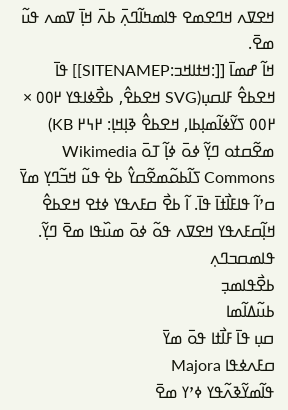ߞߐߜߍ ߞߣߐߘߐ ߟߊߘߤߊ߬ߣߍ߲߫ ߕߍ߫ ߞߊ߲߫ ߜߘߍ ߟߎ߬ ߘߐ߫.
ߞߊ߬ ߝߘߊ߫ [[:ߞߙߊߞߏ:SITENAMEP]] ߟߊ߫
ߞߐߕߐ߮ ߓߊߛߎ߲(SVG ߞߐߕߐ߮, ߕߐ߯ߦߊߟߌ ߂߀߀ × ߂߀߀ ߖߌ߬ߦߊ߬ߘߊ߲ߕߊ, ߞߐߕߐ߮ ߢߊ߲ߞߊ߲: ߂߆߂ KB)
ߘߐ߬ߛߙߋ ߣߌ߲߬ ߦߋ߫ ߦߊ߲߬ ߠߋ߫ Wikimedia Commons ߖߊ߬ߕߋ߬ߘߐ߬ߛߌ߮ ߕߐ߭ ߟߎ߬ ߞߏ߬ߣߌ߲ ߘߌ߫ ߛߴߊ߬ ߟߊߓߊ߯ߙߊ߫ ߟߊ߫. ߊ߬ ߕߐ߯ ߛߓߍߟߌ ߦߙߐ ߞߐߕߐ߮ ߞߊ߲߬ߛߓߍߟߌ ߞߐߜߍ ߟߋ߬ ߦߋ߫ ߘߎ߰ߟߊ ߘߐ߫ ߣߌ߲߬.
ߟߊߘߛߏߣߍ߲
ߕߐ߯ߟߊߘߏ߲
ߕߎ߬ߡߊ߬ߘߊ
ߛߎ߲ ߟߊ߫ ߓߊ߯ߙߊ ߟߋ߫ ߘߌ߫
ߛߓߍߦߟߊ Majora
ߟߊ߬ߘߌ߬ߢߍ߬ߟߌ ߦߴߌ ߘߐ߫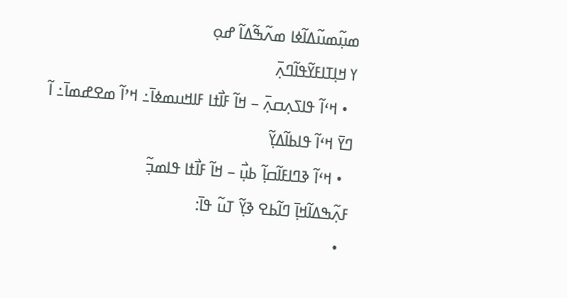ߘߎ߲߬ߘߎ߬ߡߊ߬ߦߊ ߘߍ߬ߒ߬ߡߊ߬ ߝߋ߲
ߌ ߞߊ߲ߠߊߓߌ߬ߟߊ߬ߣߍ߲߫
  • ߞߵߊ߬ ߟߊߖߍ߲ߛߍ߲߫ – ߞߊ߬ ߓߊ߯ߙߊ ߓߊߞߎߘߦߊ߫߸ ߞߴߊ߬ ߘߐߝߘߊ߫߸ ߊ߬ ߣߌ߫ ߞߵߊ߬ ߟߊߕߊ߬ߡߌ߲߬
  • ߞߵߊ߬ ߢߣߊߓߊ߬ߛߊ߲߬ ߕߎ߲߯ – ߞߊ߬ ߓߊ߯ߙߊ ߟߊߘߏ߲߬
ߓߍ߲߬ߒߡߊ߬ߞߊ߲߫ ߣߊ߬ߕߐ ߢߌ߲߬ ߠߎ߬ ߟߊ߫:
  •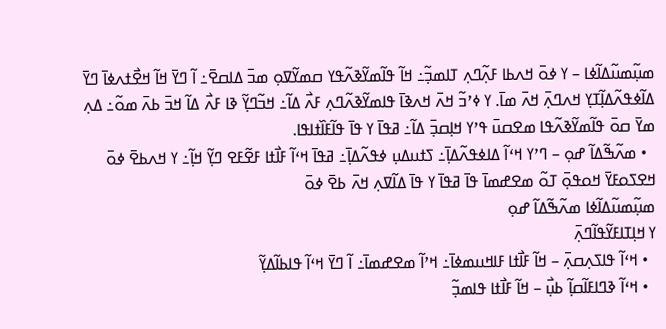ߘߎ߲߬ߘߎ߬ߡߊ߬ߦߊ – ߌ ߦߋ߫ ߞߍߕߊ ߓߍ߲߬ߣߍ߲ ߠߊߘߏ߲߬߸ ߞߊ߬ ߟߊ߬ߘߌ߬ߢߍ߬ߟߌ ߛߘߌ߬ߜߋ߲ ߘߏ߫ ߡߊߛߐ߫߸ ߊ߬ ߣߌ߫ ߞߊ߬ ߞߐ߯ߙߍߦߊ߫ ߣߌ߫ ߡߊ߬ߦߟߍ߬ߡߊ߲߬ߠߌ߲ ߞߍߣߍ߲߫ ߞߍ߫ ߘߊ߫. ߌ ߦߴߏ߬ ߞߍ߫ ߞߍߢߊ߫ ߟߊߘߌ߬ߢߍ߬ߣߍ߲ ߓߍ߯ ߡߊ߬߸ ߞߏ߬ߣߌ߲߬ ߢߊ ߓߍ߯ ߡߊ߬ ߞߏ߫ ߕߍ߫ ߘߋ߬߸ ߡߍ߲ ߘߌ߫ ߛߋ߫ ߟߊ߬ߘߌ߬ߢߍ߬ߟߊ ߘߐߛߎ߫ ߟߴߌ ߞߊ߲ߛߏ߲߫ ߡߊ߬߸ ߥߟߊ߫ ߌ ߟߊ߫ ߟߊ߬ߓߊ߰ߙߊߟߊ.
  • ߘߍ߬ߒ߬ߡߊ߬ ߝߋ߲ – ߣߴߌ ߞߵߊ߬ ߡߊߦߟߍ߬ߡߊ߲߫߸ ߖߙߎߡߎ߲ ߦߟߍ߬ߡߊ߲߫߸ ߥߟߊ߫ ߞߵߊ߬ ߓߊ߯ߙߊ ߓߐ߬ߓߐ ߣߌ߲߬ ߞߊ߲߬߸ ߌ ߞߍߕߐ߫ ߦߋ߫ ߞߐߖߋߓߌ߫ ߞߋߟߋ߲߫ ߠߋ߬ ߘߐߝߘߊ߫ ߟߊ߫ ߥߟߊ߫ ߌ ߟߊ߫ ߡߊ߬ߜߍ߲ ߞߍ߫ ߕߐ߫ ߦߋ߫
ߘߎ߲߬ߘߎ߬ߡߊ߬ߦߊ ߘߍ߬ߒ߬ߡߊ߬ ߝߋ߲
ߌ ߞߊ߲ߠߊߓߌ߬ߟߊ߬ߣߍ߲߫
  • ߞߵߊ߬ ߟߊߖߍ߲ߛߍ߲߫ – ߞߊ߬ ߓߊ߯ߙߊ ߓߊߞߎߘߦߊ߫߸ ߞߴߊ߬ ߘߐߝߘߊ߫߸ ߊ߬ ߣߌ߫ ߞߵߊ߬ ߟߊߕߊ߬ߡߌ߲߬
  • ߞߵߊ߬ ߢߣߊߓߊ߬ߛߊ߲߬ ߕߎ߲߯ – ߞߊ߬ ߓߊ߯ߙߊ ߟߊߘߏ߲߬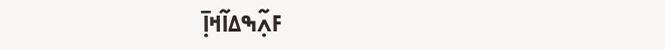ߓߍ߲߬ߒߡߊ߬ߞߊ߲߫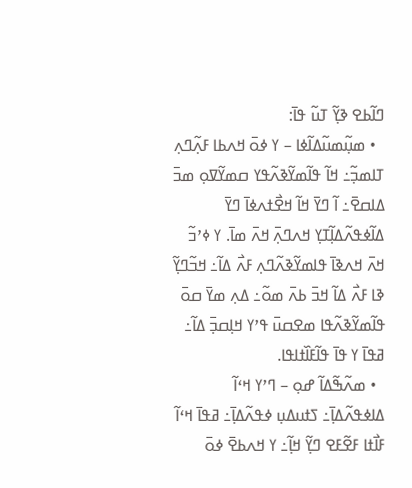ߣߊ߬ߕߐ ߢߌ߲߬ ߠߎ߬ ߟߊ߫:
  • ߘߎ߲߬ߘߎ߬ߡߊ߬ߦߊ – ߌ ߦߋ߫ ߞߍߕߊ ߓߍ߲߬ߣߍ߲ ߠߊߘߏ߲߬߸ ߞߊ߬ ߟߊ߬ߘߌ߬ߢߍ߬ߟߌ ߛߘߌ߬ߜߋ߲ ߘߏ߫ ߡߊߛߐ߫߸ ߊ߬ ߣߌ߫ ߞߊ߬ ߞߐ߯ߙߍߦߊ߫ ߣߌ߫ ߡߊ߬ߦߟߍ߬ߡߊ߲߬ߠߌ߲ ߞߍߣߍ߲߫ ߞߍ߫ ߘߊ߫. ߌ ߦߴߏ߬ ߞߍ߫ ߞߍߢߊ߫ ߟߊߘߌ߬ߢߍ߬ߣߍ߲ ߓߍ߯ ߡߊ߬߸ ߞߏ߬ߣߌ߲߬ ߢߊ ߓߍ߯ ߡߊ߬ ߞߏ߫ ߕߍ߫ ߘߋ߬߸ ߡߍ߲ ߘߌ߫ ߛߋ߫ ߟߊ߬ߘߌ߬ߢߍ߬ߟߊ ߘߐߛߎ߫ ߟߴߌ ߞߊ߲ߛߏ߲߫ ߡߊ߬߸ ߥߟߊ߫ ߌ ߟߊ߫ ߟߊ߬ߓߊ߰ߙߊߟߊ.
  • ߘߍ߬ߒ߬ߡߊ߬ ߝߋ߲ – ߣߴߌ ߞߵߊ߬ ߡߊߦߟߍ߬ߡߊ߲߫߸ ߖߙߎߡߎ߲ ߦߟߍ߬ߡߊ߲߫߸ ߥߟߊ߫ ߞߵߊ߬ ߓߊ߯ߙߊ ߓߐ߬ߓߐ ߣߌ߲߬ ߞߊ߲߬߸ ߌ ߞߍߕߐ߫ ߦߋ߫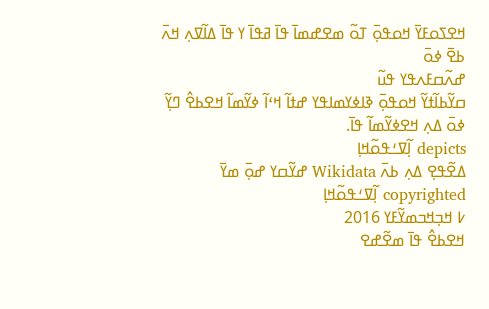ߞߐߖߋߓߌ߫ ߞߋߟߋ߲߫ ߠߋ߬ ߘߐߝߘߊ߫ ߟߊ߫ ߥߟߊ߫ ߌ ߟߊ߫ ߡߊ߬ߜߍ߲ ߞߍ߫ ߕߐ߫ ߦߋ߫
ߝߍ߬ߛߓߍߟߌ ߟߎ߬
ߛߌ߬ߕߊ߬ߙߌ߬ ߞߋߟߋ߲߫ ߢߊߦߌߘߊߟߌ ߝߙߊ߬ ߞߵߊ߬ ߦߌ߬ߘߊ߬ ߞߐߕߐ߮ ߣߌ߲߬ ߦߋ߫ ߡߍ߲ ߞߐߦߌ߬ߘߊ߬ ߟߊ߫.
depicts ߊ߲߬ߜߑߟߋ߬ߞߊ߲
ߡߐ߬ߟߐ߲ ߡߍ߲ ߕߍ߫ Wikidata ߝߌ߬ߛߌ ߝߋ߲߫ ߘߌ߫
copyrighted ߊ߲߬ߜߑߟߋ߬ߞߊ߲
߇ ߞߏ߲ߞߏߘߌ߬ߓߌ 2016
ߞߐߕߐ߮ ߟߊ߫ ߘߐ߬ߝߐ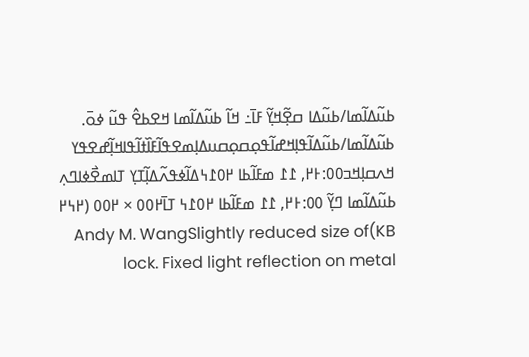ߕߎ߬ߡߊ߬ߘߊ/ߕߎ߬ߡߊ ߛߐ߲߬ߞߌ߲߬ ߓߊ߫߸ ߞߊ߬ ߕߎ߬ߡߊ߬ߘߊ ߞߐߕߐ߮ ߟߎ߬ ߦߋ߫.
ߕߎ߬ߡߊ߬ߘߊ/ߕߎ߬ߡߊ߬ߟߊ߲ߞߝߊ߬ߟߋ߲ߛߋ߲ߛߎߡߊ߲ߘߐߟߊ߬ߓߊ߰ߙߊ߬ߟߊߞߊ߲߬ߝߐߟߌ
ߞߍߛߊ߲ߞߏ߀߀:߅߂, ߁߁ ߘߓߊ߬ߕߊ ߂߀߁߆ߡߊ߬ߦߟߍ߬ߡߊ߲߬ߠߌ߲ ߠߊߘߐ߯ߦߊߣߍ߲ ߕߎ߬ߡߊ߬ߘߊ ߣߌ߲߬ ߀߀:߅߂, ߁߁ ߘߓߊ߬ߕߊ ߂߀߁߆ ߠߊ߫߂߀߀ × ߂߀߀ (߂߆߂ KB)Andy M. WangSlightly reduced size of lock. Fixed light reflection on metal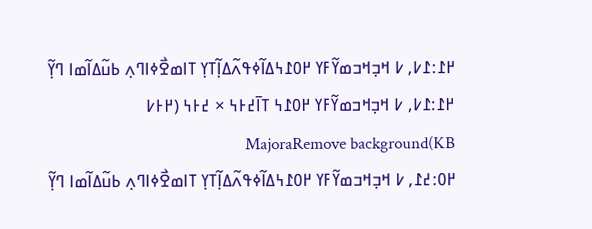߂߁:߁߇, ߇ ߞߏ߲ߞߏߘߌ߬ߓߌ ߂߀߁߆ߡߊ߬ߦߟߍ߬ߡߊ߲߬ߠߌ߲ ߠߊߘߐ߯ߦߊߣߍ߲ ߕߎ߬ߡߊ߬ߘߊ ߣߌ߲߬ ߂߁:߁߇, ߇ ߞߏ߲ߞߏߘߌ߬ߓߌ ߂߀߁߆ ߠߊ߫߄߅߆ × ߄߅߆ (߂߅߇ KB)MajoraRemove background
߂߀:߄߁, ߇ ߞߏ߲ߞߏߘߌ߬ߓߌ ߂߀߁߆ߡߊ߬ߦߟߍ߬ߡߊ߲߬ߠߌ߲ ߠߊߘߐ߯ߦߊߣߍ߲ ߕߎ߬ߡߊ߬ߘߊ ߣߌ߲߬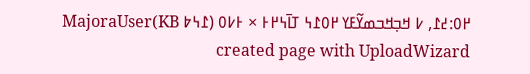߂߀:߄߁, ߇ ߞߏ߲ߞߏߘߌ߬ߓߌ ߂߀߁߆ ߠߊ߫߆߂߅ × ߅߇߀ (߁߆߈ KB)MajoraUser created page with UploadWizard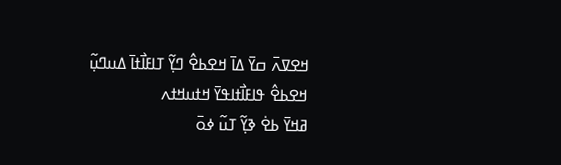ߞߐߜߍ߫ ߛߌ߫ ߡߊ߫ ߞߐߕߐ߮ ߣߌ߲߬ ߠߊߓߊ߯ߙߊ߫ ߡߎߣߎ߲߬
ߞߐߕߐ߮ ߟߊߓߊ߯ߙߊߟߌ߫ ߞߙߎߞߙߍ
ߥߞߌ߫ ߕߐ߭ ߢߌ߲߬ ߠߎ߬ ߦߋ߫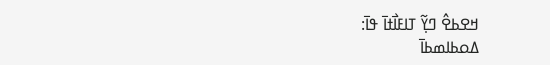ߞߐߕߐ߮ ߣߌ߲߬ ߠߊߓߊ߯ߙߊ߫ ߟߊ߫:
ߡߋߕߊߘߕߊ߫